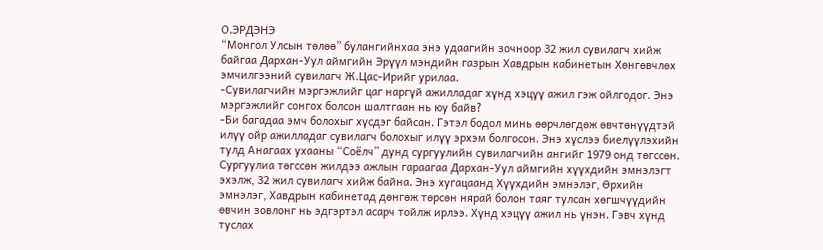О.ЭРДЭНЭ
“Монгол Улсын төлөө” булангийнхаа энэ удаагийн зочноор 32 жил сувилагч хийж байгаа Дархан-Уул аймгийн Эрүүл мэндийн газрын Хавдрын кабинетын Хөнгөвчлөх эмчилгээний сувилагч Ж.Цас-Ирийг урилаа.
-Сувилагчийн мэргэжлийг цаг наргүй ажилладаг хүнд хэцүү ажил гэж ойлгодог. Энэ мэргэжлийг сонгох болсон шалтгаан нь юу байв?
-Би багадаа эмч болохыг хүсдэг байсан. Гэтэл бодол минь өөрчлөгдөж өвчтөнүүдтэй илүү ойр ажилладаг сувилагч болохыг илүү эрхэм болгосон. Энэ хүслээ биелүүлэхийн тулд Анагаах ухааны “Соёлч” дунд сургуулийн сувилагчийн ангийг 1979 онд төгссөн. Сургуулиа төгссөн жилдээ ажлын гараагаа Дархан-Уул аймгийн хүүхдийн эмнэлэгт эхэлж, 32 жил сувилагч хийж байна. Энэ хугацаанд Хүүхдийн эмнэлэг, Өрхийн эмнэлэг, Хавдрын кабинетад дөнгөж төрсөн нярай болон таяг тулсан хөгшчүүдийн өвчин зовлонг нь эдгэртэл асарч тойлж ирлээ. Хүнд хэцүү ажил нь үнэн. Гэвч хүнд туслах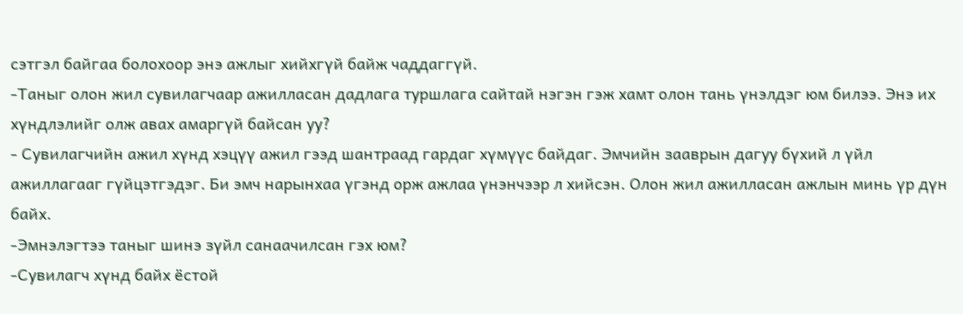сэтгэл байгаа болохоор энэ ажлыг хийхгүй байж чаддаггүй.
-Таныг олон жил сувилагчаар ажилласан дадлага туршлага сайтай нэгэн гэж хамт олон тань үнэлдэг юм билээ. Энэ их хүндлэлийг олж авах амаргүй байсан уу?
- Сувилагчийн ажил хүнд хэцүү ажил гээд шантраад гардаг хүмүүс байдаг. Эмчийн зааврын дагуу бүхий л үйл ажиллагааг гүйцэтгэдэг. Би эмч нарынхаа үгэнд орж ажлаа үнэнчээр л хийсэн. Олон жил ажилласан ажлын минь үр дүн байх.
-Эмнэлэгтээ таныг шинэ зүйл санаачилсан гэх юм?
-Сувилагч хүнд байх ёстой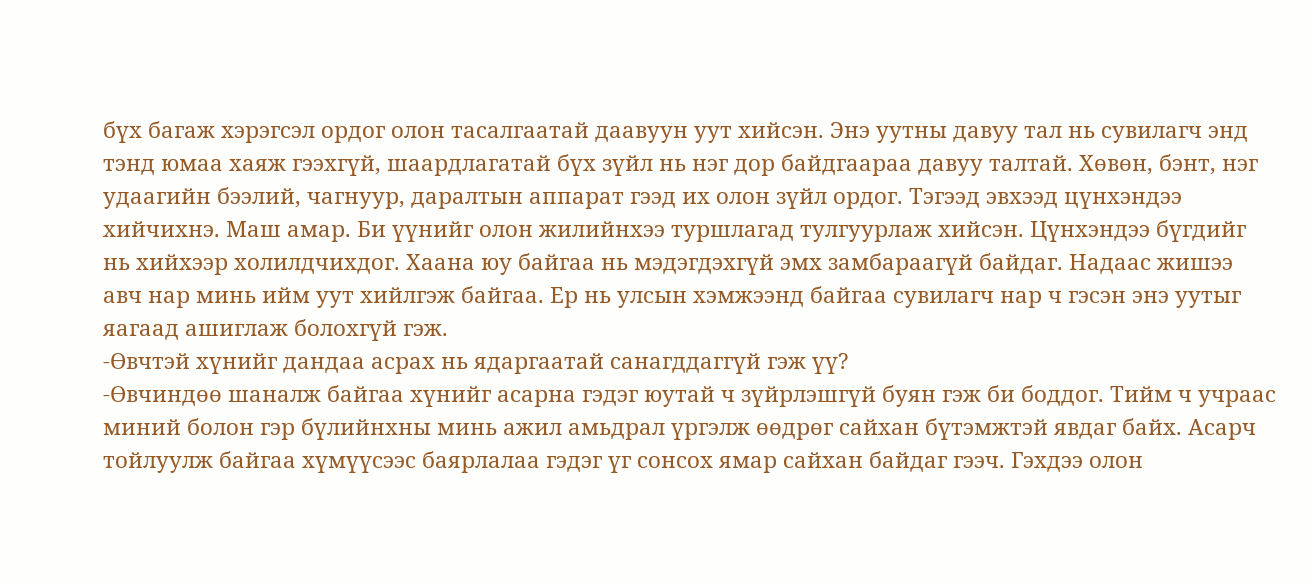бүх багаж хэрэгсэл ордог олон тасалгаатай даавуун уут хийсэн. Энэ уутны давуу тал нь сувилагч энд тэнд юмаа хаяж гээхгүй, шаардлагатай бүх зүйл нь нэг дор байдгаараа давуу талтай. Хөвөн, бэнт, нэг удаагийн бээлий, чагнуур, даралтын аппарат гээд их олон зүйл ордог. Тэгээд эвхээд цүнхэндээ хийчихнэ. Маш амар. Би үүнийг олон жилийнхээ туршлагад тулгуурлаж хийсэн. Цүнхэндээ бүгдийг нь хийхээр холилдчихдог. Хаана юу байгаа нь мэдэгдэхгүй эмх замбараагүй байдаг. Надаас жишээ авч нар минь ийм уут хийлгэж байгаа. Ер нь улсын хэмжээнд байгаа сувилагч нар ч гэсэн энэ уутыг яагаад ашиглаж болохгүй гэж.
-Өвчтэй хүнийг дандаа асрах нь ядаргаатай санагддаггүй гэж үү?
-Өвчиндөө шаналж байгаа хүнийг асарна гэдэг юутай ч зүйрлэшгүй буян гэж би боддог. Тийм ч учраас миний болон гэр бүлийнхны минь ажил амьдрал үргэлж өөдрөг сайхан бүтэмжтэй явдаг байх. Асарч тойлуулж байгаа хүмүүсээс баярлалаа гэдэг үг сонсох ямар сайхан байдаг гээч. Гэхдээ олон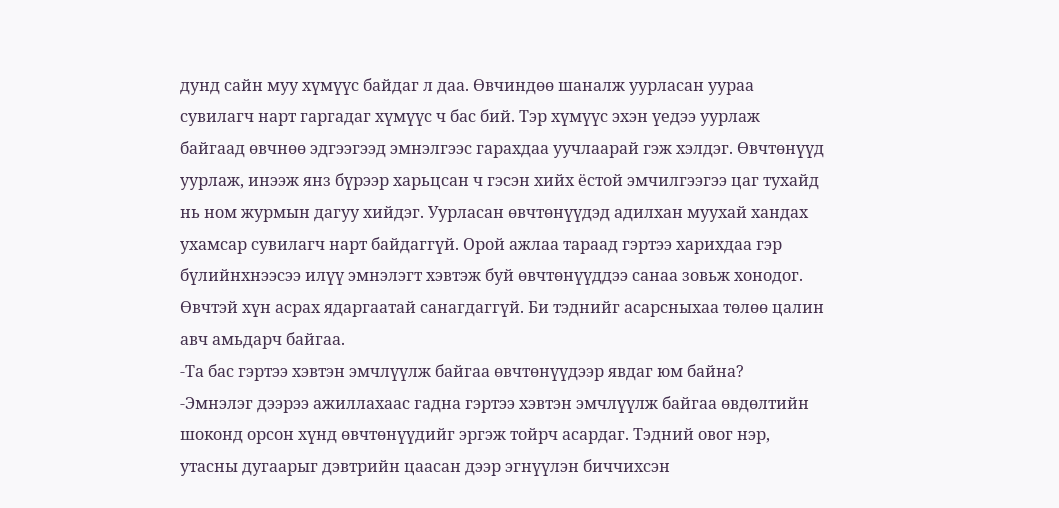дунд сайн муу хүмүүс байдаг л даа. Өвчиндөө шаналж уурласан уураа сувилагч нарт гаргадаг хүмүүс ч бас бий. Тэр хүмүүс эхэн үедээ уурлаж байгаад өвчнөө эдгээгээд эмнэлгээс гарахдаа уучлаарай гэж хэлдэг. Өвчтөнүүд уурлаж, инээж янз бүрээр харьцсан ч гэсэн хийх ёстой эмчилгээгээ цаг тухайд нь ном журмын дагуу хийдэг. Уурласан өвчтөнүүдэд адилхан муухай хандах ухамсар сувилагч нарт байдаггүй. Орой ажлаа тараад гэртээ харихдаа гэр бүлийнхнээсээ илүү эмнэлэгт хэвтэж буй өвчтөнүүддээ санаа зовьж хонодог. Өвчтэй хүн асрах ядаргаатай санагдаггүй. Би тэднийг асарсныхаа төлөө цалин авч амьдарч байгаа.
-Та бас гэртээ хэвтэн эмчлүүлж байгаа өвчтөнүүдээр явдаг юм байна?
-Эмнэлэг дээрээ ажиллахаас гадна гэртээ хэвтэн эмчлүүлж байгаа өвдөлтийн шоконд орсон хүнд өвчтөнүүдийг эргэж тойрч асардаг. Тэдний овог нэр, утасны дугаарыг дэвтрийн цаасан дээр эгнүүлэн биччихсэн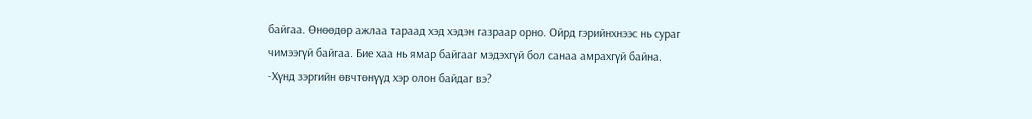байгаа. Өнөөдөр ажлаа тараад хэд хэдэн газраар орно. Ойрд гэрийнхнээс нь сураг чимээгүй байгаа. Бие хаа нь ямар байгааг мэдэхгүй бол санаа амрахгүй байна.
-Хүнд зэргийн өвчтөнүүд хэр олон байдаг вэ?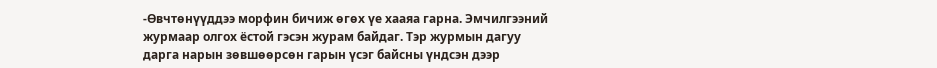-Өвчтөнүүддээ морфин бичиж өгөх үе хааяа гарна. Эмчилгээний журмаар олгох ёстой гэсэн журам байдаг. Тэр журмын дагуу дарга нарын зөвшөөрсөн гарын үсэг байсны үндсэн дээр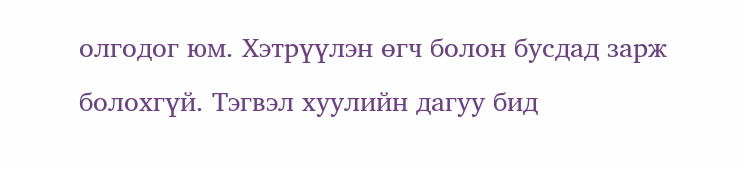олгодог юм. Хэтрүүлэн өгч болон бусдад зарж болохгүй. Тэгвэл хуулийн дагуу бид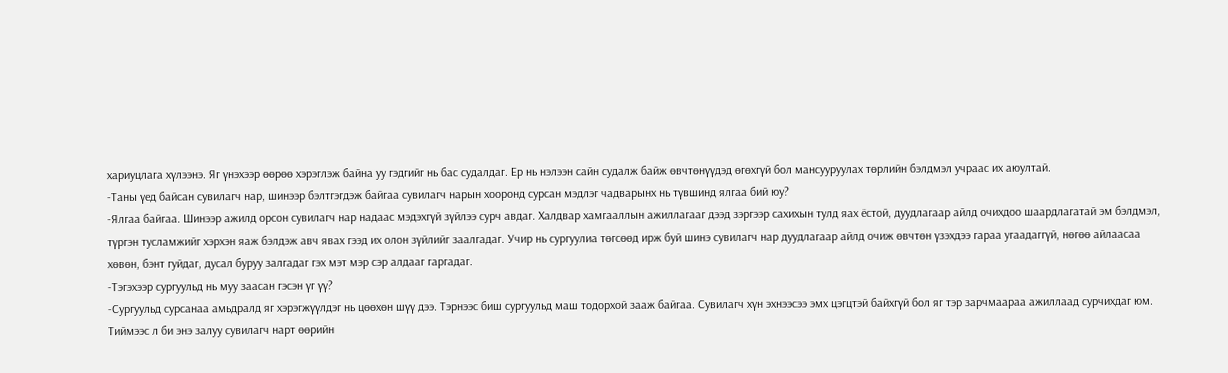хариуцлага хүлээнэ. Яг үнэхээр өөрөө хэрэглэж байна уу гэдгийг нь бас судалдаг. Ер нь нэлээн сайн судалж байж өвчтөнүүдэд өгөхгүй бол мансууруулах төрлийн бэлдмэл учраас их аюултай.
-Таны үед байсан сувилагч нар, шинээр бэлтгэгдэж байгаа сувилагч нарын хооронд сурсан мэдлэг чадварынх нь түвшинд ялгаа бий юу?
-Ялгаа байгаа. Шинээр ажилд орсон сувилагч нар надаас мэдэхгүй зүйлээ сурч авдаг. Халдвар хамгааллын ажиллагааг дээд зэргээр сахихын тулд яах ёстой, дуудлагаар айлд очихдоо шаардлагатай эм бэлдмэл, түргэн тусламжийг хэрхэн яаж бэлдэж авч явах гээд их олон зүйлийг заалгадаг. Учир нь сургуулиа төгсөөд ирж буй шинэ сувилагч нар дуудлагаар айлд очиж өвчтөн үзэхдээ гараа угаадаггүй, нөгөө айлаасаа хөвөн, бэнт гуйдаг, дусал буруу залгадаг гэх мэт мэр сэр алдааг гаргадаг.
-Тэгэхээр сургуульд нь муу заасан гэсэн үг үү?
-Сургуульд сурсанаа амьдралд яг хэрэгжүүлдэг нь цөөхөн шүү дээ. Тэрнээс биш сургуульд маш тодорхой зааж байгаа. Сувилагч хүн эхнээсээ эмх цэгцтэй байхгүй бол яг тэр зарчмаараа ажиллаад сурчихдаг юм. Тиймээс л би энэ залуу сувилагч нарт өөрийн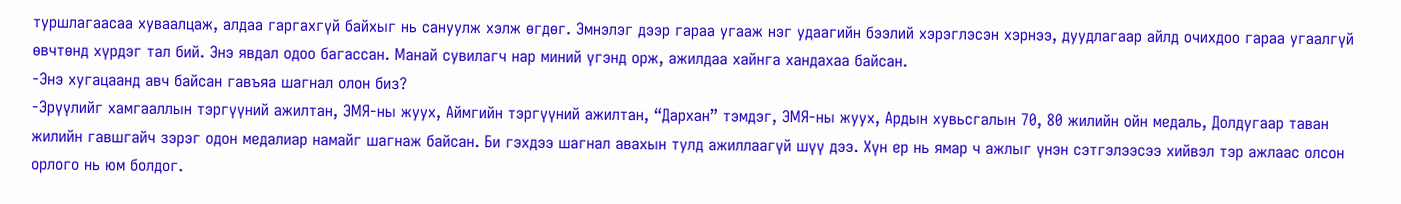туршлагаасаа хуваалцаж, алдаа гаргахгүй байхыг нь сануулж хэлж өгдөг. Эмнэлэг дээр гараа угааж нэг удаагийн бээлий хэрэглэсэн хэрнээ, дуудлагаар айлд очихдоо гараа угаалгүй өвчтөнд хүрдэг тал бий. Энэ явдал одоо багассан. Манай сувилагч нар миний үгэнд орж, ажилдаа хайнга хандахаа байсан.
-Энэ хугацаанд авч байсан гавъяа шагнал олон биз?
-Эрүүлийг хамгааллын тэргүүний ажилтан, ЭМЯ-ны жуух, Аймгийн тэргүүний ажилтан, “Дархан” тэмдэг, ЭМЯ-ны жуух, Ардын хувьсгалын 70, 80 жилийн ойн медаль, Долдугаар таван жилийн гавшгайч зэрэг одон медалиар намайг шагнаж байсан. Би гэхдээ шагнал авахын тулд ажиллаагүй шүү дээ. Хүн ер нь ямар ч ажлыг үнэн сэтгэлээсээ хийвэл тэр ажлаас олсон орлого нь юм болдог.